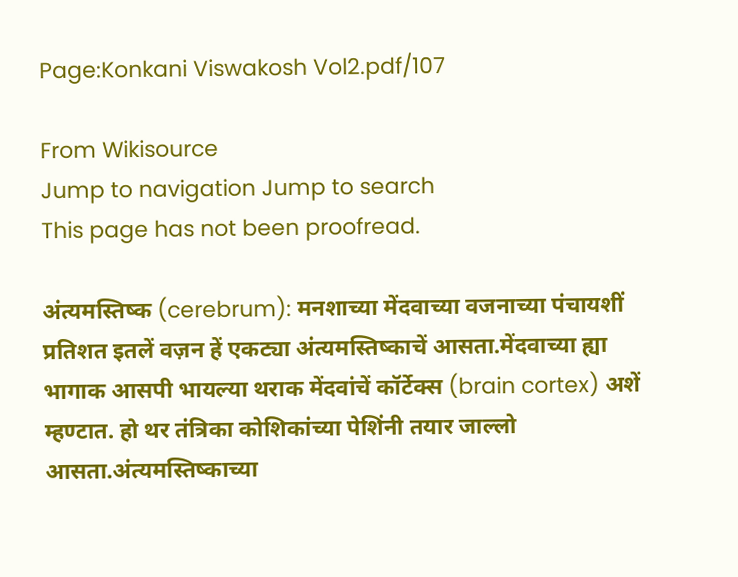Page:Konkani Viswakosh Vol2.pdf/107

From Wikisource
Jump to navigation Jump to search
This page has not been proofread.

अंत्यमस्तिष्क (cerebrum): मनशाच्या मेंदवाच्या वजनाच्या पंचायशीं प्रतिशत इतलें वज़न हें एकट्या अंत्यमस्तिष्काचें आसता.मेंदवाच्या ह्या भागाक आसपी भायल्या थराक मेंदवांचें कॉर्टेक्स (brain cortex) अशें म्हण्टात. हो थर तंत्रिका कोशिकांच्या पेशिंनी तयार जाल्लो आसता.अंत्यमस्तिष्काच्या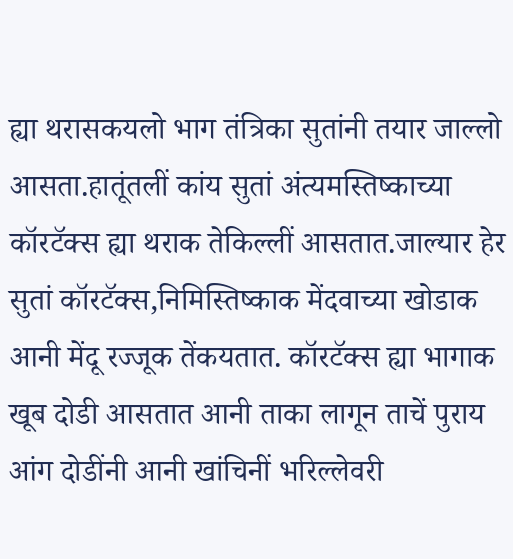ह्या थरासकयलो भाग तंत्रिका सुतांनी तयार जाल्लो आसता.हातूंतलीं कांय सुतां अंत्यमस्तिष्काच्या कॉरटॅक्स ह्या थराक तेकिल्लीं आसतात.जाल्यार हेर सुतां कॉरटॅक्स,निमिस्तिष्काक मेंदवाच्या खोडाक आनी मेंदू रज्जूक तेंकयतात. कॉरटॅक्स ह्या भागाक खूब दोडी आसतात आनी ताका लागून ताचें पुराय आंग दोडींनी आनी खांचिनीं भरिल्लेवरी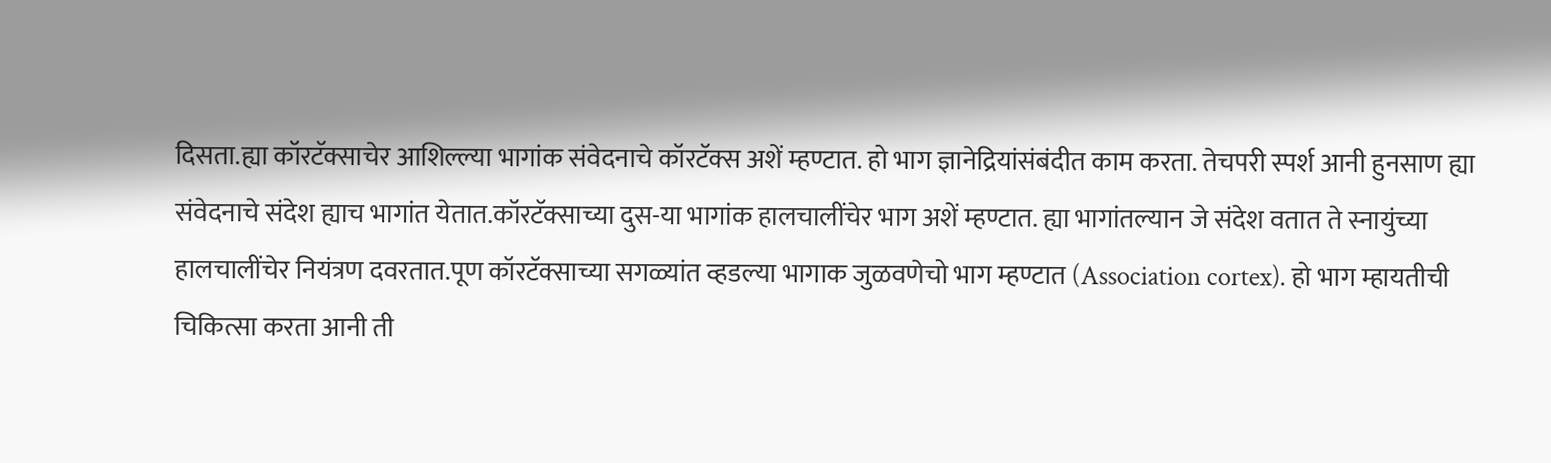दिसता.ह्या कॉरटॅक्साचेर आशिल्ल्या भागांक संवेदनाचे कॉरटॅक्स अशें म्हण्टात. हो भाग ज्ञानेद्रियांसंबंदीत काम करता. तेचपरी स्पर्श आनी हुनसाण ह्या संवेदनाचे संदेश ह्याच भागांत येतात.कॉरटॅक्साच्या दुस-या भागांक हालचालींचेर भाग अशें म्हण्टात. ह्या भागांतल्यान जे संदेश वतात ते स्नायुंच्या हालचालींचेर नियंत्रण दवरतात.पूण कॉरटॅक्साच्या सगळ्यांत व्हडल्या भागाक जुळवणेचो भाग म्हण्टात (Association cortex). हो भाग म्हायतीची चिकित्सा करता आनी ती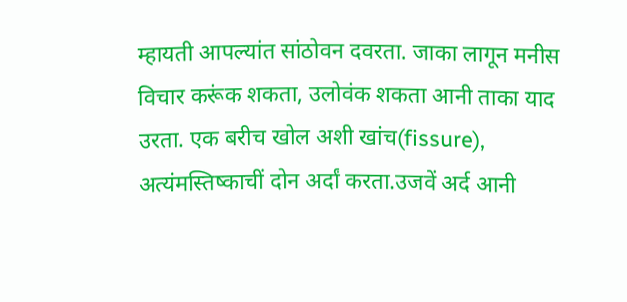म्हायती आपल्यांत सांठोवन दवरता. जाका लागून मनीस विचार करूंक शकता, उलोवंक शकता आनी ताका याद उरता. एक बरीच खोल अशी खांच(fissure), अत्यंमस्तिष्काचीं दोन अर्दां करता.उजवें अर्द आनी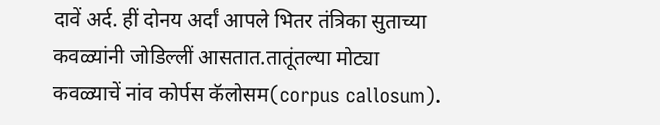दावें अर्द. हीं दोनय अर्दां आपले भितर तंत्रिका सुताच्या कवळ्यांनी जोडिल्लीं आसतात.तातूंतल्या मोट्या कवळ्याचें नांव कोर्पस कॅलोसम(corpus callosum).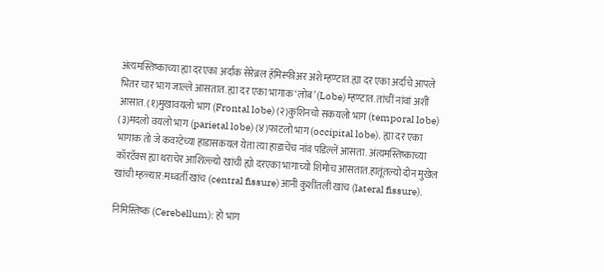अंत्यमस्तिष्काच्या ह्या दरएका अर्दाक सेरेब्रल हॅमिस्फीअर अशे म्हण्टात.ह्या दर एका अर्दाचे आपले भितर चार भाग जाल्ले आसतात. ह्या दर एका भागाक ‘लोब’(Lobe) म्हण्टात. तांचीं नांवां अशीं आसात. (१)मुखावयलो भाग (Frontal lobe) (२)कुशिनचो सकयलो भाग (temporal lobe) (३)मदलो वयलो भाग (parietal lobe) (४)फाटलो भाग (occipital lobe). ह्या दर एका भागाक तो जे कवग़्टेच्या हाडासकयल येता त्या हाडाचेंच नांव पडिल्लें आसता. अंत्यमस्तिष्काच्या कॉरटॅक्स ह्या थराचेर आशिल्ल्यो खांची ह्यो दरएका भागाच्यो शिमोच आसतात.हातूंतल्यो दोन मुखेल खांची म्हळ्यार:मध्वर्ती खांच (central fissure) आनी कुशींतली खांच (lateral fissure).

निमिस्तिष्क (Cerebellum): हो भाग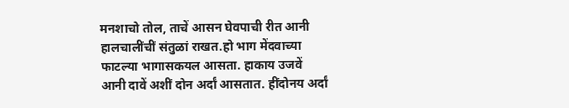मनशाचो तोल, ताचें आसन घेवपाची रीत आनी हालचालींचीं संतुळां राखत.हो भाग मेंदवाच्या फाटल्या भागासकयल आसता. हाकाय उजवें आनी दावें अशीं दोन अर्दां आसतात. हींदोनय अर्दां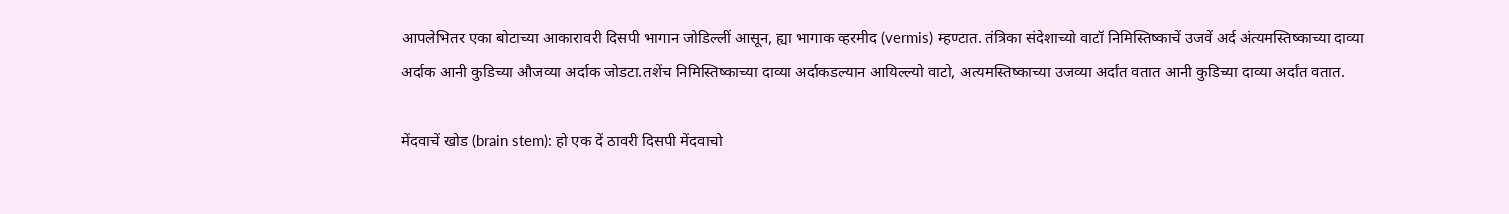आपलेभितर एका बोटाच्या आकारावरी दिसपी भागान जोडिल्लीं आसून, ह्या भागाक व्हरमीद (vermis) म्हण्टात. तंत्रिका संदेशाच्यो वाटॉ निमिस्तिष्काचें उजवें अर्द अंत्यमस्तिष्काच्या दाव्या अर्दाक आनी कुडिच्या औजव्या अर्दाक जोडटा.तशेंच निमिस्तिष्काच्या दाव्या अर्दाकडल्यान आयिल्ल्यो वाटो, अत्यमस्तिष्काच्या उजव्या अर्दांत वतात आनी कुडिच्या दाव्या अर्दांत वतात.

मेंदवाचें खोड (brain stem): हो एक दें ठावरी दिसपी मेंदवाचो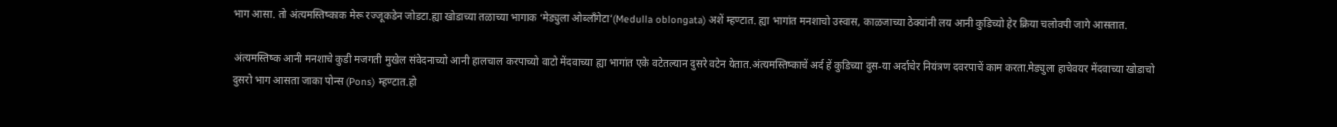भाग आसा. तो अंत्यमस्तिष्काक मेरू रज्जूकडेन जोडटा.ह्या खोडाच्या तळाच्या भागाक ‘मेड्युला ओब्लॉंगेटा’(Medulla oblongata) अशें म्हण्टात. ह्या भागांत मनशाचो उस्वास, काळजाच्या ठेक्यांनी लय आनी कुडिच्यो हेर क्रिया चलोवपी जागे आसतात.

अंत्यमस्तिष्क आनी मनशाचे कुडी मजगती मुखेल संवेदनाच्यो आनी हालचाल करपाच्यो वाटो मेंदवाच्या ह्या भागांत एके वटेतल्यान दुसरे वटेन येतात.अंत्यमस्तिष्काचें अर्द हें कुडिच्या दुस-या अर्दाचेर नियंत्रण दवरपाचें काम करता.मेड्युला हाचेवयर मेंदवाच्या खोडाचो दुसरो भाग आसता जाका पोन्स (Pons) म्हण्टात.हो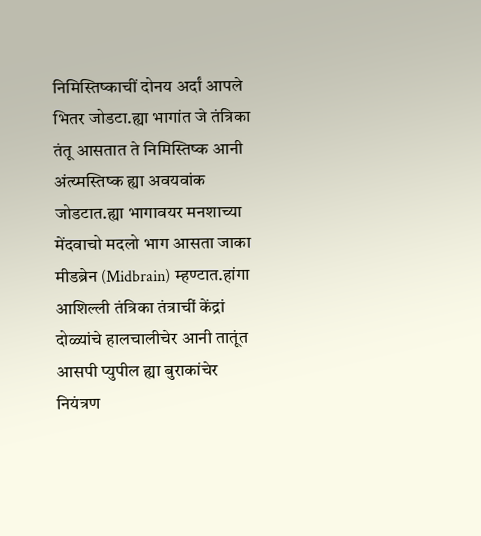निमिस्तिष्काचीं दोनय अर्दां आपले भितर जोडटा.ह्या भागांत जे तंत्रिका तंतू आसतात ते निमिस्तिष्क आनी अंत्य्मस्तिष्क ह्या अवयवांक जोडटात.ह्या भागावयर मनशाच्या मेंदवाचो मदलो भाग आसता जाका मीडब्रेन (Midbrain) म्हण्टात.हांगा आशिल्ली तंत्रिका तंत्राचीं केंद्रां दोळ्यांचे हालचालीचेर आनी तातूंत आसपी प्युपील ह्या बुराकांचेर नियंत्रण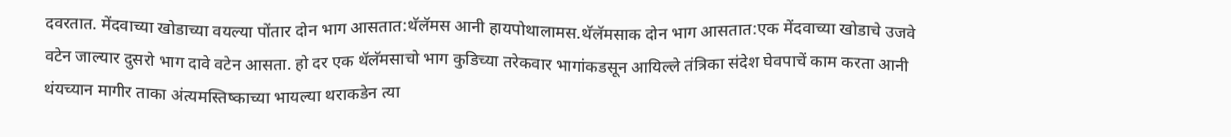दवरतात. मेंदवाच्या खोडाच्या वयल्या पोंतार दोन भाग आसतात:थॅलॅमस आनी हायपोथालामस.थॅलॅमसाक दोन भाग आसतात:एक मेंदवाच्या खोडाचे उजवे वटेन जाल्यार दुसरो भाग दावे वटेन आसता. हो दर एक थॅलॅमसाचो भाग कुडिच्या तरेकवार भागांकडसून आयिल्ले तंत्रिका संदेश घेवपाचें काम करता आनी थंयच्यान मागीर ताका अंत्यमस्तिष्काच्या भायल्या थराकडेन त्या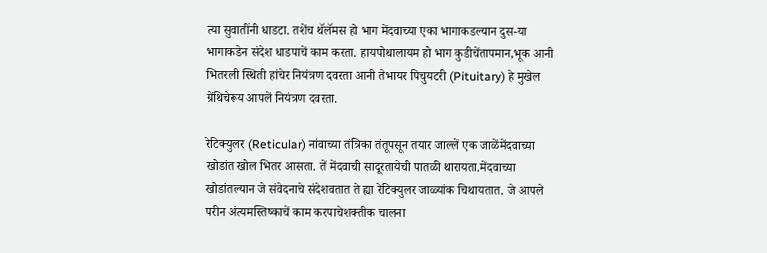त्या सुवातींनी धाडटा. तशेंच थॅलॅमस हो भाग मेंदवाच्या एका भागाकडल्यान दुस-या भागाकडेन संदेश धाडपाचें काम करता. हायपोथालायम हो भाग कुडीचेंतापमान,भूक आनी भितरली स्थिती हांचेर नियंत्रण दवरता आनी तेभायर पिचुयटरी (Pituitary) हे मुखेल ग्रेंथिचेरूय आपलें नियंत्रण दवरता.

रेटिक्युलर (Reticular) नांवाच्या तंत्रिका तंतूपसून तयार जाल्लें एक जाळेंमेंदवाच्या खोडांत खोल भितर आसता. तें मेंदवाची सादूरतायेची पातळी थारायता.मेंदवाच्या खोडांतल्यान जे संवेदनाचे संदेशवतात ते ह्या रेटिक्युलर जाळ्यांक चिथायतात. जे आपले परीन अंत्यमस्तिष्काचें काम करपाचेशक्तीक चालना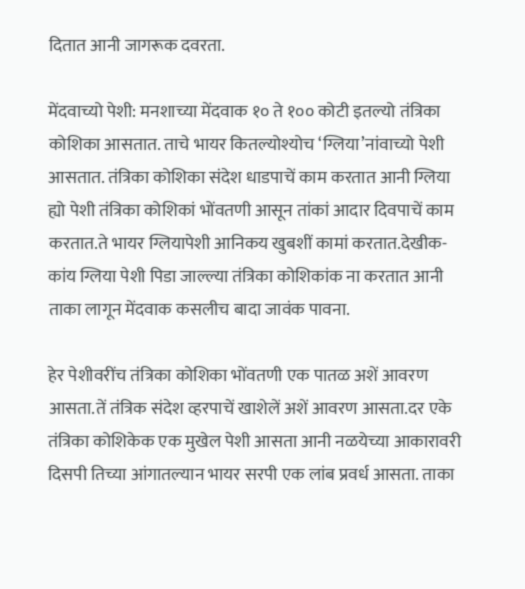दितात आनी जागरूक दवरता.

मेंदवाच्यो पेशी: मनशाच्या मेंदवाक १० ते १०० कोटी इतल्यो तंत्रिका कोशिका आसतात. ताचे भायर कितल्योश्योच ‘ग्लिया’नांवाच्यो पेशी आसतात. तंत्रिका कोशिका संदेश धाडपाचें काम करतात आनी ग्लिया ह्यो पेशी तंत्रिका कोशिकां भोंवतणी आसून तांकां आदार दिवपाचें काम करतात.ते भायर ग्लियापेशी आनिकय खुबशीं कामां करतात.देखीक- कांय ग्लिया पेशी पिडा जाल्ल्या तंत्रिका कोशिकांक ना करतात आनी ताका लागून मेंदवाक कसलीच बादा जावंक पावना.

हेर पेशीवरींच तंत्रिका कोशिका भोंवतणी एक पातळ अशें आवरण आसता.तें तंत्रिक संदेश व्हरपाचें खाशेलें अशें आवरण आसता.दर एके तंत्रिका कोशिकेक एक मुखेल पेशी आसता आनी नळयेच्या आकारावरी दिसपी तिच्या आंगातल्यान भायर सरपी एक लांब प्रवर्ध आसता. ताका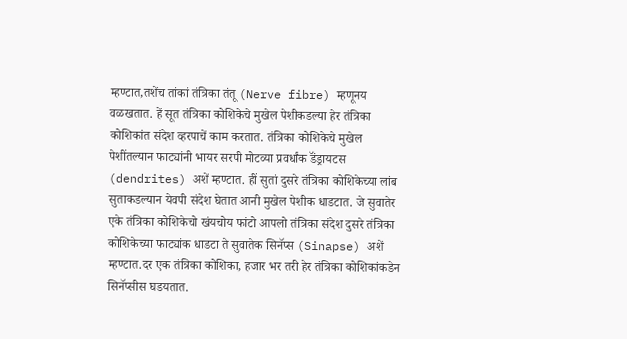म्हण्टात,तशेंच तांकां तंत्रिका तंतू (Nerve fibre) म्हणूनय वळखतात. हें सूत तंत्रिका कोशिकेचे मुखेल पेशीकडल्या हेर तंत्रिका कोशिकांत संदेश व्हरपाचें काम करतात. तंत्रिका कोशिकेचे मुखेल पेशींतल्यान फाट्यांनी भायर सरपी मोटव्या प्रवर्धांक डॅंड्रायटस (dendrites) अशें म्हण्टात. हीं सुतां दुसरे तंत्रिका कोशिकेच्या लांब सुताकडल्यान येवपी संदेश घेतात आनी मुखेल पेशीक धाडटात. जे सुवातेर एके तंत्रिका कोशिकेचो खंयचोय फांटो आपलो तंत्रिका संदेश दुसरे तंत्रिका कोशिकेच्या फाट्यांक धाडटा ते सुवातेक सिनॅप्स (Sinapse) अशें म्हण्टात.दर एक तंत्रिका कोशिका, हजार भर तरी हेर तंत्रिका कोशिकांकडेन सिनॅप्सीस घडयतात.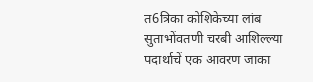त6त्रिका कोशिकेच्या लांब सुताभोंवतणी चरबी आशिल्ल्या पदार्थाचें एक आवरण जाका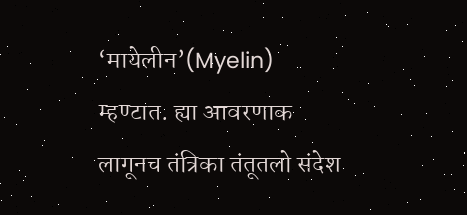‘मायेलीन’(Myelin) म्हण्टात. ह्या आवरणाक लागूनच तंत्रिका तंतूतलो संदेश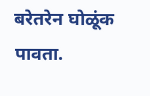बरेतरेन घोळूंक पावता.